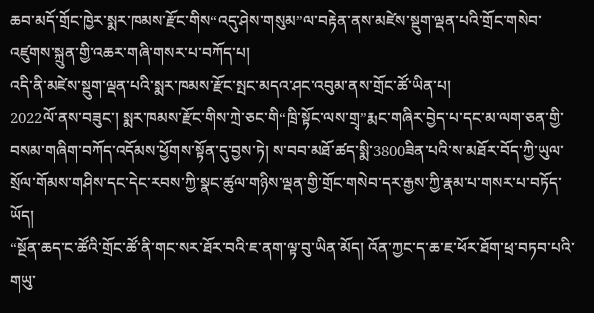ཆབ་མདོ་གྲོང་ཁྱེར་སྨར་ཁམས་རྫོང་གིས“འདུ་ཤེས་གསུམ”ལ་བརྟེན་ནས་མཛེས་སྡུག་ལྡན་པའི་གྲོང་གསེབ་འཛུགས་སྐྲུན་གྱི་འཆར་གཞི་གསར་པ་བཀོད་པ།
འདི་ནི་མཛེས་སྡུག་ལྡན་པའི་སྨར་ཁམས་རྫོང་སྤང་མདའ་ཤང་འབུམ་ནས་གྲོང་ཚོ་ཡིན་པ།
2022ལོ་ནས་བཟུང་། སྨར་ཁམས་རྫོང་གིས་ཀྲེ་ཅང་གི“ཁྲི་སྟོང་ལས་གྲྭ”རྨང་གཞིར་བྱེད་པ་དང་མ་ལག་ཅན་གྱི་བསམ་གཞིག་བཀོད་འདོམས་ཕྱོགས་སྟོན་དུ་བྱས་ཏེ། ས་བབ་མཐོ་ཚད་སྨི་3800ཟིན་པའི་ས་མཐོར་བོད་ཀྱི་ཡུལ་སྲོལ་གོམས་གཤིས་དང་དེང་རབས་ཀྱི་སྣང་ཚུལ་གཉིས་ལྡན་གྱི་གྲོང་གསེབ་དར་རྒྱས་ཀྱི་རྣམ་པ་གསར་པ་བཏོད་ཡོད།
“སྔོན་ཆད་ང་ཚོའི་གྲོང་ཚོ་ནི་གང་སར་ཐོར་བའི་ཇ་ནག་ལྟ་བུ་ཡིན་མོད། འོན་ཀྱང་ད་ཆ་ཇ་ཕོར་ཐོག་ཕྲ་བཏབ་པའི་གཡུ་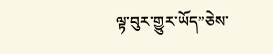ལྟ་བུར་གྱུར་ཡོད”ཅེས་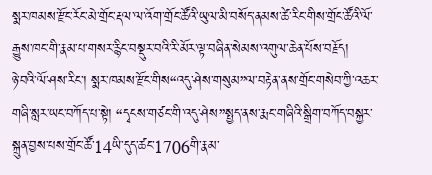སྨར་ཁམས་རྫོང་རོང་མེ་གྲོང་རྡལ་ལ་འོག་གྲོང་ཚོའི་ཡུལ་མི་བསོད་ནམས་ཚེ་རིང་གིས་གྲོང་ཚོའི་ལོ་རྒྱུས་ཁང་གི་རྣམ་པ་གསར་རྙིང་བསྡུར་བའི་རི་མོར་ལྟ་བཞིན་སེམས་འགུལ་ཆེན་པོས་བརྗོད།
ཉེ་བའི་ལོ་ཤས་རིང་། སྨར་ཁམས་རྫོང་གིས“འདུ་ཤེས་གསུམ”ལ་བརྟེན་ནས་གྲོང་གསེབ་ཀྱི་འཆར་གཞི་སླར་ཡང་བཀོད་པ་སྟེ། “དྭངས་གཙང་གི་འདུ་ཤེས”སྤྱད་ནས་རྨང་གཞིའི་སྒྲིག་བཀོད་བསྐྱར་སྐྲུན་བྱས་པས་གྲོང་ཚོ་14ཡི་དུད་ཚང་1706གི་རྣམ་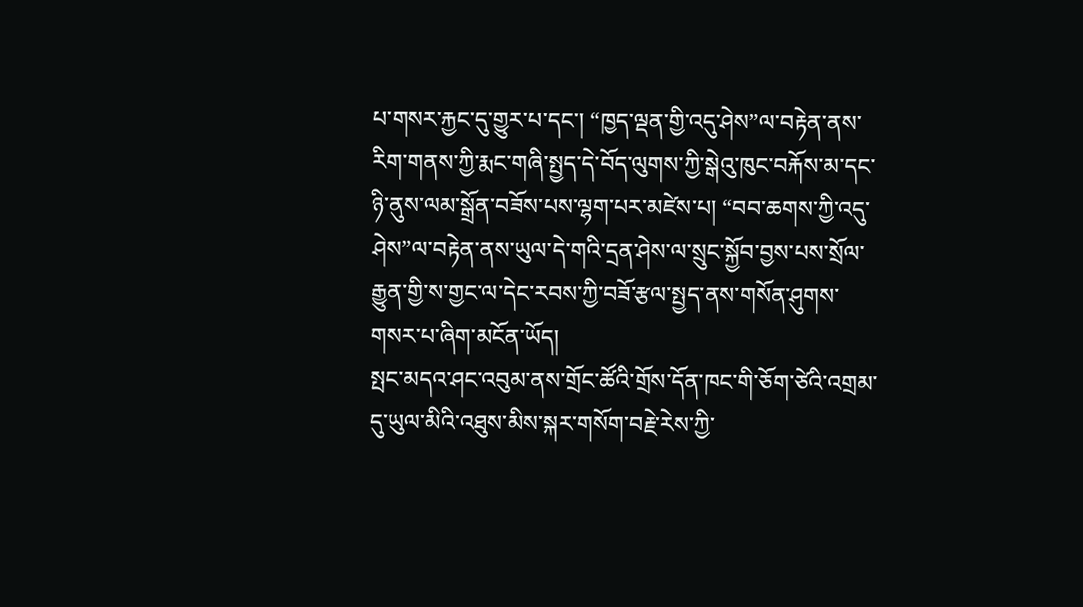པ་གསར་རྐྱང་དུ་གྱུར་པ་དང་། “ཁྱད་ལྡན་གྱི་འདུ་ཤེས”ལ་བརྟེན་ནས་རིག་གནས་ཀྱི་རྨང་གཞི་སྤྱད་དེ་བོད་ལུགས་ཀྱི་སྒེའུ་ཁུང་བརྐོས་མ་དང་ཉི་ནུས་ལམ་སྒྲོན་བཟོས་པས་ལྷག་པར་མཛེས་པ། “བབ་ཆགས་ཀྱི་འདུ་ཤེས”ལ་བརྟེན་ནས་ཡུལ་དེ་གའི་དྲན་ཤེས་ལ་སྲུང་སྐྱོབ་བྱས་པས་སྲོལ་རྒྱུན་གྱི་ས་གྱང་ལ་དེང་རབས་ཀྱི་བཟོ་རྩལ་སྤྱད་ནས་གསོན་ཤུགས་གསར་པ་ཞིག་མངོན་ཡོད།
སྤང་མདའ་ཤང་འབུམ་ནས་གྲོང་ཚོའི་གྲོས་དོན་ཁང་གི་ཅོག་ཙེའི་འགྲམ་དུ་ཡུལ་མིའི་འཐུས་མིས་སྐར་གསོག་བརྗེ་རེས་ཀྱི་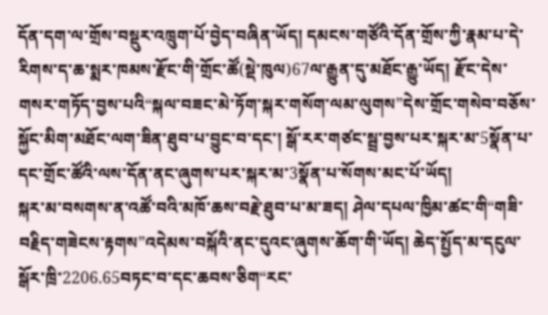དོན་དག་ལ་གྲོས་བསྡུར་འཁྲུག་པོ་བྱེད་བཞིན་ཡོད། དམངས་གཙོའི་དོན་གྲོས་ཀྱི་རྣམ་པ་དེ་རིགས་ད་ཆ་སྨར་ཁམས་རྫོང་གི་གྲོང་ཚོ(སྡེ་ཁུལ)67ལ་རྒྱུན་དུ་མཐོང་རྒྱུ་ཡོད། རྫོང་དེས་གསར་གཏོད་བྱས་པའི“སྐལ་བཟང་མེ་ཏོག་སྐར་གསོག་ལམ་ལུགས”དེས་གྲོང་གསེབ་བཅོས་སྐྱོང་མིག་མཐོང་ལག་ཟིན་ཐུབ་པ་བྱུང་བ་དང་། སྒོ་རར་གཙང་སྦྲ་བྱས་པར་སྐར་མ་5སྣོན་པ་དང་གྲོང་ཚོའི་ལས་དོན་ནང་ཞུགས་པར་སྐར་མ་3སྣོན་པ་སོགས་མང་པོ་ཡོད།
སྐར་མ་བསགས་ན་འཚོ་བའི་མཁོ་ཆས་བརྗེ་ཐུབ་པ་མ་ཟད། ཤེལ་དཔལ་ཁྱིམ་ཚང་གི“གཟི་བརྗིད་གཟེངས་རྟགས”འདེམས་བསྐོའི་ནང་དུའང་ཞུགས་ཆོག་གི་ཡོད། ཆེད་སྤྱོད་མ་དངུལ་སྒོར་ཁྲི་2206.65བཏང་བ་དང་ཆབས་ཅིག“རང་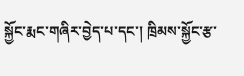སྐྱོང་རྨང་གཞིར་བྱེད་པ་དང་། ཁྲིམས་སྐྱོང་རྩ་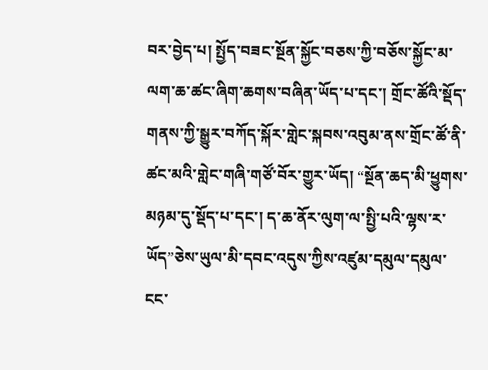བར་བྱེད་པ། སྤྱོད་བཟང་སྔོན་སྐྱོང་བཅས་ཀྱི་བཅོས་སྐྱོང་མ་ལག་ཆ་ཚང་ཞིག་ཆགས་བཞིན་ཡོད་པ་དང་། གྲོང་ཚོའི་སྡོད་གནས་ཀྱི་སྒྱུར་བཀོད་སྐོར་གླེང་སྐབས་འབུམ་ནས་གྲོང་ཚོ་ནི་ཚང་མའི་གླེང་གཞི་གཙོ་བོར་གྱུར་ཡོད། “སྔོན་ཆད་མི་ཕྱུགས་མཉམ་དུ་སྡོད་པ་དང་། ད་ཆ་ནོར་ལུག་ལ་སྤྱི་པའི་ལྷས་ར་ཡོད”ཅེས་ཡུལ་མི་དབང་འདུས་ཀྱིས་འཛུམ་དམུལ་དམུལ་ངང་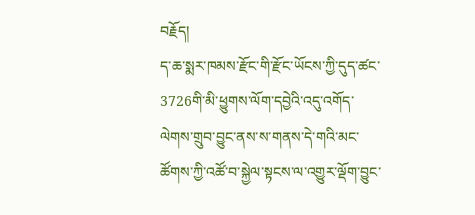བརྗོད།
ད་ཆ་སྨར་ཁམས་རྫོང་གི་རྫོང་ཡོངས་ཀྱི་དུད་ཚང་3726གི་མི་ཕྱུགས་ལོག་དབྱེའི་འདུ་འགོད་ལེགས་གྲུབ་བྱུང་ནས་ས་གནས་དེ་གའི་མང་ཚོགས་ཀྱི་འཚོ་བ་སྐྱེལ་སྟངས་ལ་འགྱུར་ལྡོག་བྱུང་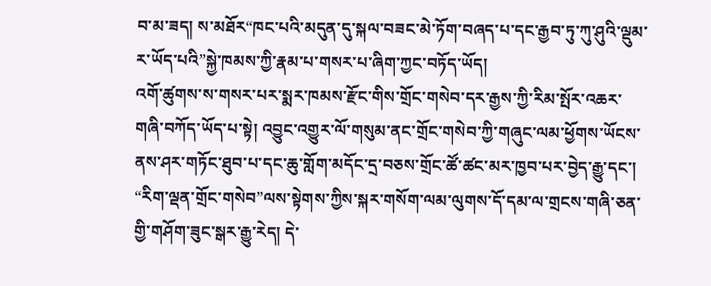བ་མ་ཟད། ས་མཐོར“ཁང་པའི་མདུན་དུ་སྐལ་བཟང་མེ་ཏོག་བཞད་པ་དང་རྒྱབ་ཏུ་ཀུ་ཤུའི་ལྡུམ་ར་ཡོད་པའི”སྐྱེ་ཁམས་ཀྱི་རྣམ་པ་གསར་པ་ཞིག་ཀྱང་བཏོད་ཡོད།
འགོ་ཚུགས་ས་གསར་པར་སྨར་ཁམས་རྫོང་གིས་གྲོང་གསེབ་དར་རྒྱས་ཀྱི་རིམ་སྤོར་འཆར་གཞི་བཀོད་ཡོད་པ་སྟེ། འབྱུང་འགྱུར་ལོ་གསུམ་ནང་གྲོང་གསེབ་ཀྱི་གཞུང་ལམ་ཕྱོགས་ཡོངས་ནས་ཤར་གཏོང་ཐུབ་པ་དང་ཆུ་གློག་མདོང་དྲ་བཅས་གྲོང་ཚོ་ཚང་མར་ཁྱབ་པར་བྱེད་རྒྱུ་དང་། “རིག་ལྡན་གྲོང་གསེབ”ལས་སྟེགས་ཀྱིས་སྐར་གསོག་ལམ་ལུགས་དོ་དམ་ལ་གྲངས་གཞི་ཅན་གྱི་གཤོག་ཟུང་སྒར་རྒྱུ་རེད། དེ་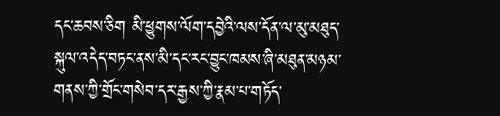དང་ཆབས་ཅིག མི་ཕྱུགས་ལོག་དབྱེའི་ལས་དོན་ལ་མུ་མཐུད་སྐུལ་འདེད་བཏང་ནས་མི་དང་རང་བྱུང་ཁམས་ཞི་མཐུན་མཉམ་གནས་ཀྱི་གྲོང་གསེབ་དར་རྒྱས་ཀྱི་རྣམ་པ་གཏོད་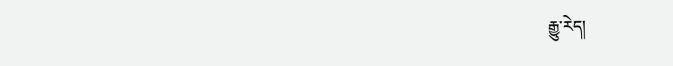རྒྱུ་རེད།